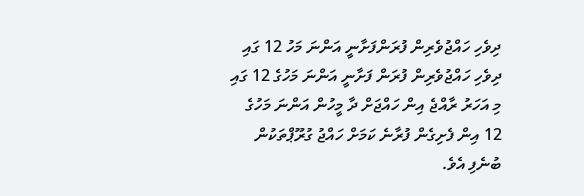ދިވެހި ހައްޖުވެރިން ފުރަންފަށާނީ އަންނަ މަހު 12 ގައި
ދިވެހި ހައްޖުވެރިން ފުރަން ފަށާނީ އަންނަ މަހުގެ 12 ގައި
މި އަހަރު ރާއްޖެ އިން ހައްޖަށް ދާ މީހުން އަންނަ މަހުގެ 12 އިން ފެށިގެން ފުރާނެ ކަމަށް ހައްޖު ގުރޫޕްތަކުން ބުނެފި އެވެ.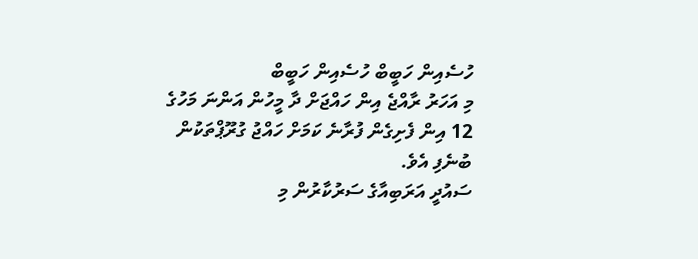ހުސެއިން ހަބީބް ހުސެއިން ހަބީބް
މި އަހަރު ރާއްޖެ އިން ހައްޖަށް ދާ މީހުން އަންނަ މަހުގެ 12 އިން ފެށިގެން ފުރާނެ ކަމަށް ހައްޖު ގުރޫޕްތަކުން ބުނެފި އެވެ.
ސައުދީ އަރަބިއާގެ ސަރުކާރުން މި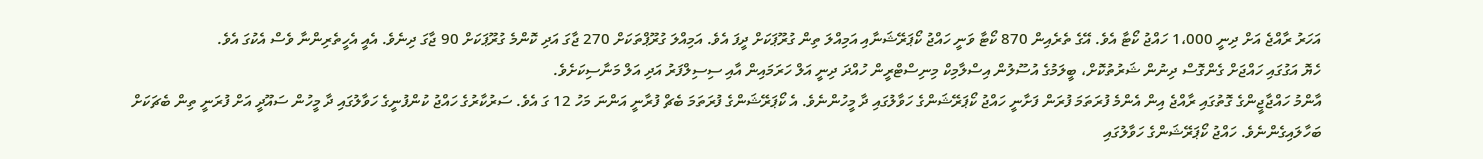އަހަރު ރާއްޖެ އަށް ދިނީ 1،000 ހައްޖު ކޯޓާ އެވެ. އޭގެ ތެރެއިން 870 ކޯޓާ ވަނީ ހައްޖު ކޯޕަރޭޝަނާއި އަމިއްލަ ތިން ގުރޫޕަކަށް ދީފަ އެވެ. އަމިއްލަ ގުރޫޕްތަކަށް 270 ޖާގަ އަދި ކޮންމެ ގުރޫޕަކަށް 90 ޖާގަ ދިނެވެ. އެއީ އެހީތެރިންނާ ވެސް އެކުގަ އެވެ.
ހެޔޮ އަގުގައި ހައްޖަށް ގެންގޮސް ދިނުން ޝަރުތުކޮށް، ބީލަމުގެ އުސޫލުން އިސްލާމިކް މިނިސްޓްރީން ހުއްދަ ދިނީ އަލް ހަރަމައިން އާއި ސިސިލްފަރު އަދި އަލް މަނާސިކަށެވެ.
އާންމު ހައްޖާޖީންގެ ގޮތުގައި ރާއްޖެ އިން އެންމެ ފުރަތަމަ ފުރަން ފަށާނީ ހައްޖު ކޯޕަރޭޝަންގެ ހަވާލުގައި ދާ މީހުންނެވެ. އެ ކޯޕަރޭޝަންގެ ފުރަތަމަ ބެޗް ފުރާނީ އަންނަ މަހު 12 ގަ އެވެ. ސަރުކާރުގެ ހައްޖު ކުންފުނީގެ ހަވާލުގައި ދާ މީހުން ސައޫދީ އަށް ފުރަނީ ތިން ބެޗަކަށް ބަހާލައިގެންނެވެ. ހައްޖު ކޯޕަރޭޝަންގެ ހަވާލުގައި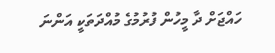ހައްޖަށް ދާ މީހުން ފުރުމުގެ މުއްދަތަކީ އަންނަ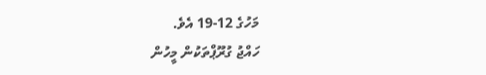މަހުގެ 12-19 އެވެ.
ހައްޖު ގުރޫޕްތަކުން މީހުން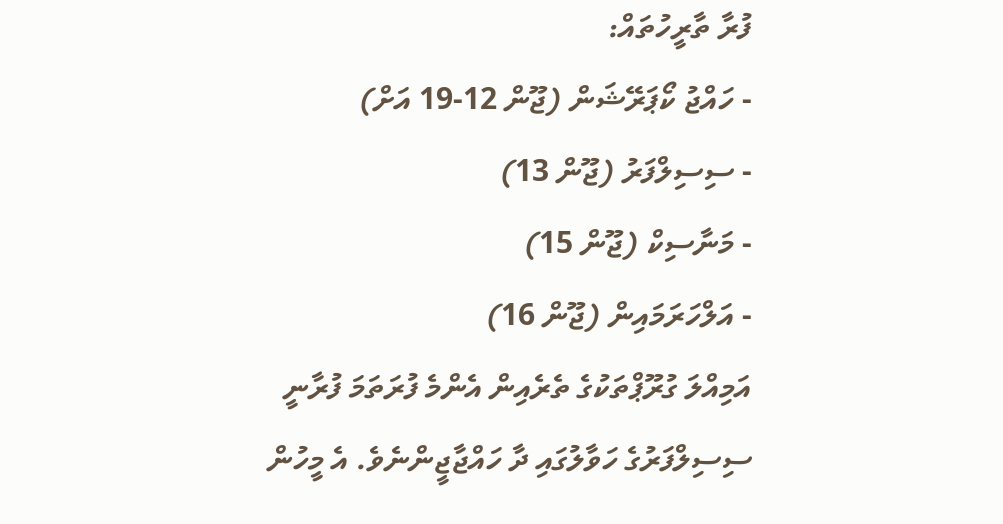ފުރާ ތާރީހުތައް:
- ހައްޖު ކޯޕަރޭޝަން (ޖޫން 12-19 އަށް)
- ސިސިލްފަރު (ޖޫން 13)
- މަނާސިކް (ޖޫން 15)
- އަލްހަރަމައިން (ޖޫން 16)
އަމިއްލަ ގުރޫޕްތަކުގެ ތެރެއިން އެންމެ ފުރަތަމަ ފުރާނީ ސިސިލްފަރުގެ ހަވާލުގައި ދާ ހައްޖާޖީންނެވެ. އެ މީހުން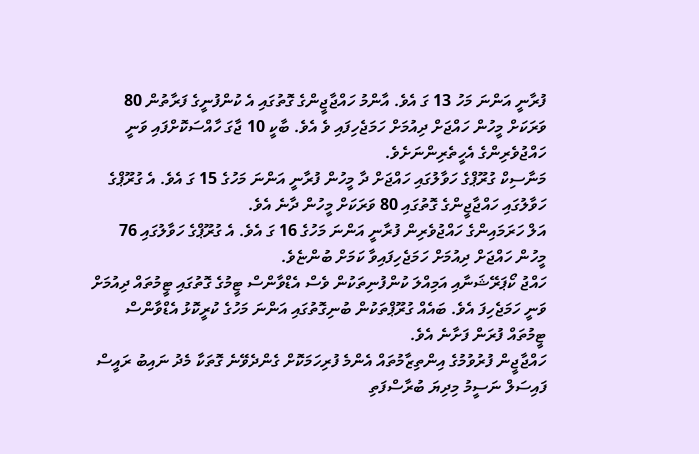ފުރާނީ އަންނަ މަހު 13 ގަ އެވެ. އާންމު ހައްޖާޖީންގެ ގޮތުގައި އެ ކުންފުނީގެ ފަރާތުން 80 ވަރަކަށް މީހުން ހައްޖަށް ދިއުމަށް ހަމަޖެހިފައި ވެ އެވެ. ބާކީ 10 ޖާގަ ހާއްސަކޮށްފައި ވަނީ ހައްޖުވެރިންގެ އެހީތެރިންނަށެވެ.
މަނާސިކް ގުރޫޕްގެ ހަވާލުގައި ހައްޖަށް ދާ މީހުން ފުރާނީ އަންނަ މަހުގެ 15 ގަ އެވެ. އެ ގުރޫޕްގެ ހަވާލުގައި ހައްޖާޖީންގެ ގޮތުގައި 80 ވަރަކަށް މީހުން ދާނެ އެވެ.
އަލް ހަރަމައިންގެ ހައްޖުވެރިން ފުރާނީ އަންނަ މަހުގެ 16 ގަ އެވެ. އެ ގުރޫޕްގެ ހަވާލުގައި 76 މީހުން ހައްޖަށް ދިއުމަށް ހަމަޖެހިފައިވާ ކަމަށް ބުންޏެވެ.
ހައްޖު ކޯޕަރޭޝަނާއި އަމިއްލަ ކުންފުނިތަކުން ވެސް އެޑްވާންސް ޓީމުގެ ގޮތުގައި ޓީމުތައް ދިއުމަށް ވަނީ ހަމަޖެހިފަ އެވެ. ބައެއް ގުރޫޕްތަކުން ބުނިގޮތުގައި އަންނަ މަހުގެ ކުރީކޮޅު އެޑްވާންސް ޓީމުތައް ފުރަން ފަށާނެ އެވެ.
ހައްޖާޖީން ފުރުވުމުގެ އިންތިޒާމުތައް އެންމެ ފުރިހަމަކޮށް ގެންދެވޭނެ ގޮތަކާ މެދު ނައިބު ރައީސް ފައިސަލް ނަސީމު މިދިޔަ ބުރާސްފަތި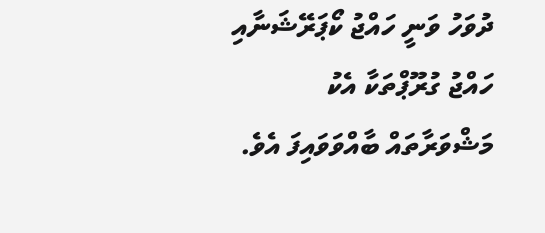ދުވަހު ވަނީ ހައްޖު ކޯޕަރޭޝަނާއި ހައްޖު ގުރޫޕްތަކާ އެކު މަޝްވަރާތައް ބާއްވަވައިފަ އެވެ.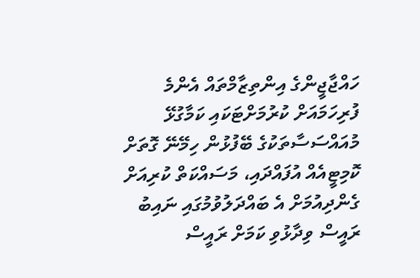ހައްޖާޖީންގެ އިންތިޒާމްތައް އެންމެ ފުރިހަމައަށް ކުރުމަށްޓަކައި ކަމާގުޅޭ މުއައްސަސާތަކުގެ ބޭފުޅުން ހިމޭނޭ ގޮތަށް ކޮމިޓީއެއް އުފައްދައި، މަސައްކަތް ކުރިއަށް ގެންދިއުމަށް އެ ބައްދަލުވުމުގައި ނައިބު ރައީސް ވިދާޅުވި ކަމަށް ރައީސް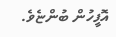އޮފީހުން ބުންޏެވެ.